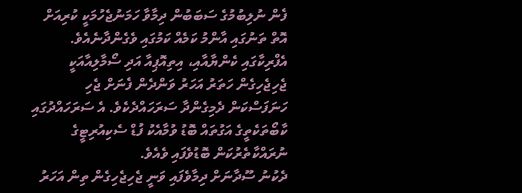ފެން ނުލިބުމުގެ ސަބަބުން ދިމާވާ ހަމަނުޖެހުމަކީ ކުރިއަށް އޮތް ތަނުގައި އާންމު ކަމެއް ކަމުގައި ވެގެންދާނެއެވެ.
އެފްރިކާގައި ކެންޔާއާއި، އިތިއޮޕިއާ އަދި ސޯމާލިއާއަކީ ޖެހިޖެހިގެން ހަތަރު އަހަރު ވަންދެން ފެނަށް ޖެހި ހަނަފަސްކަން ދެމިގެންދާ ސަރަހައްދެކެވެ. އެ ސަރަހައްދުގައި ކާބޯތަކެތީގެ އަގުތައް ބޮޑު ވުމާއެކު ފުޑް ސެކިއުރިޓީގެ ނުރައްކާތެރުކަން ބޮޑުވެފައި ވެއެވެ.
ދެކުނު ސޫދާނަށް ދިމާވެފައި ވަނީ ޖެހިޖެހިގެން ތިން އަހަރު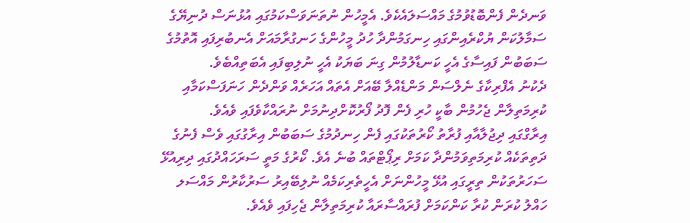ވަނދެން ފެންބޮޑުވުމުގެ މައްސަލައެކެވެ. އެމީހުން ނުތަނަވަސްކަމުގައި އުޅުނަސް ދުނިޔޭގެ ސަމާލުކަން ޔުކްރެއިންގައި ހިނގަމުންދާ ހުދު މީހުންގެ ހަނގުރާމައަށް އެނބުރިފައި އޮތުމުގެ ސަބަބުން ފައިސާގެ އެހީ ކަނޑާލުމުން ގިނަ ބަޔަކު އެހީ ނުލިބިފައި އެބަތިއްބެވެ.
ދެކުނު އެފްރިކާގެ ނެލްސަން މަންޑެއްލާ ބޭއަށް އެތައް އަހަރެއް ވަންދެން ހަނަފަސްކަމާއި ކުރިމަތިލާން ޖެހުމުން ބާކީ ހުރި ފެން ފޮދު ފޯރުކޮށްދިނުމަށް ނުރައްކާވެފައި ވެއެވެ.
އިރާގްގައި ދިޖުލާއާއި ފުރާތު ކޯރުތަކުގައި ފެން ހިނދުމުގެ ސަބަބުން އިރާގުގައި ވެސް ފެނުގެ ދަތިތަކެއް ކުރިމަތިވަމުންދާ ކަމަށް ރިޕޯޓްތައް ބުނެ އެވެ. ކޯރުގެ މަތީ ސަރަހައްދުގައި ދިރިއުޅޭ ސަހަރުތަކުން ތިރީގައި އުޅޭ މީހުންނަށް އެހީތެރިކަމެއް ނުލިބޭއިރު ސަރުކާރުން މައްސަލ ހައްލު ކުރަން ކުރާ ކަންކަމަށް ފުރައްސާރައާ ކުރިމަތިލާން ޖެހިފައި ވެއެވެ.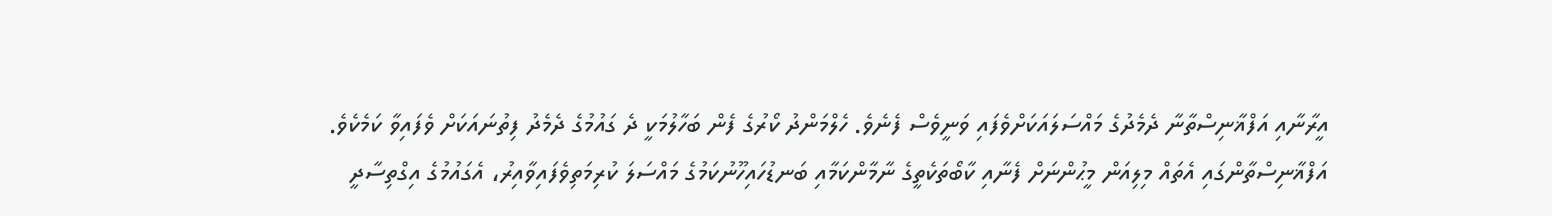އީރާނާއި އަފްޣާނިސްތާނާ ދެމެދުގެ މައްސަލައަކަށްވެފައި ވަނީވެސް ފެނެވެ. ހެލްމަންދު ކޯރުގެ ފެން ބަހާލުމަކީ ދެ ގައުމުގެ ދެމެދު ފިތުނައަކަށް ވެފައިވާ ކަމެކެވެ.
އަފްޣާނިސްތާންގައި އެތައް މިލިއަން މީޙުންނަށް ފެނާއި ކާބޯތަކެތީގެ ނާމާންކަމާއި ބަނޑުހައިހޫނުކަމުގެ މައްސަލަ ކުރިމަތިވެފައިވާއިރު، އެގައުމުގެ އިގްތިސާދީ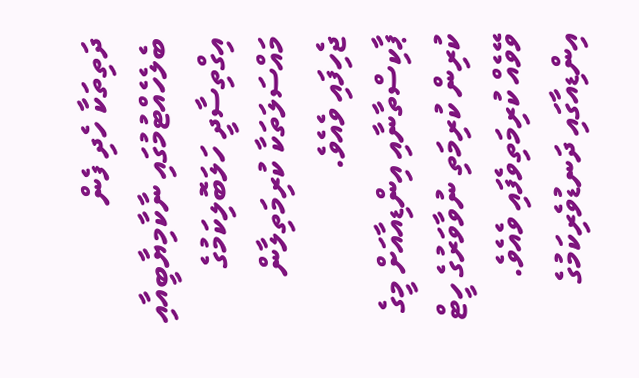ދަތިތަކާ ހެދި ފެން ބެލެހެއްޓުމުގައި ނާކާމިޔާބީއާއި އިގްތިސާދީ ހަލަބޮލިކަމުގެ މައްސަލަތަކާ ކުރިމަތިލާން ޖެހިފައި ވެއެވެ.
ޕާކިސްތާނާއި އިންޑިއާއަށް މީގެ ކުރިން ކުރިމަތި ނުވާވަރުގެ ހީޓް ވޭވެއް ކުރިމަތިވެފައި ވެއެވެ. އިންޑިއާގައި ދަނޑުވެރިކަމުގެ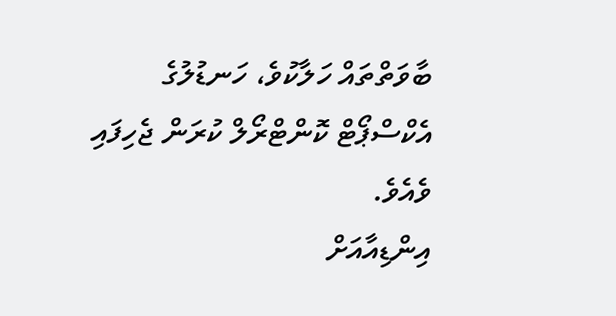ބާވަތްތައް ހަލާކުވެ، ހަނޑުލުގެ އެކްސްޕޯޓް ކޮންޓްރޯލް ކުރަން ޖެހިފައި ވެއެވެ.
އިންޑިއާއަށް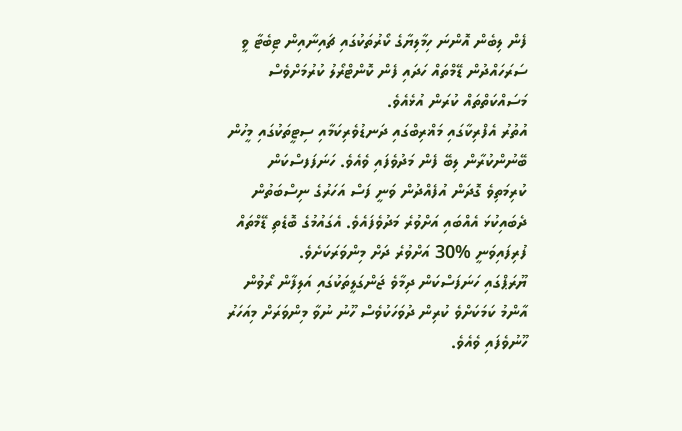ފެން ލިބެން އޮންނަ ހިމާލިޔާގެ ކޯރުތަކުގައި ޗައިނާއިން ޓިބެޓާ ވީ ސަރަހައްދުން ޑޭމްތައް ހަދައި ފެން ކޮންޓްރޯލު ކުރުމަށްވެސް މަސައްކަތްތައް ކުރަން އުޅެއެވެ.
އުތުރު އެފްރިކާގައި މަޣްރިބްގައި ދަނޑުވެރިކަމާއި ސިޓީތަކުގައި މީހުން ބޭނުންކުރާން ލިބޭ ފެން މަދުވެފައި ވެއެވެ. ހަނަފަފސްކަން ކުރިމަތިވެ ގޮދަން އުފެއްދުން ވަނީ ފަސް އަހަރުގެ ނިސްބަތުން ދެބައިކުޅަ އެއްބައި އަށްވުރެ މަދުވެފައެވެ. އެގައުމުގެ ބޮޑެތި ޑޭމްތައް ފުރިފައިވަނީ %30 އަށްވުރެ ދަށް މިންވަރަކަށެވެ.
ޔޫރަޕްގައި ހަނަފަސްކަން ދިމާވެ ޖަންގަލީތަކުގައި އަލިފާން ރޯވުން އާންމު ކަމަކަށްވެ ކުރިން ދުވަހަކުވެސް ހޫނު ނުވާ މިންވަރަށް މިއަހަރު ހޫނުވެފައި ވެއެވެ.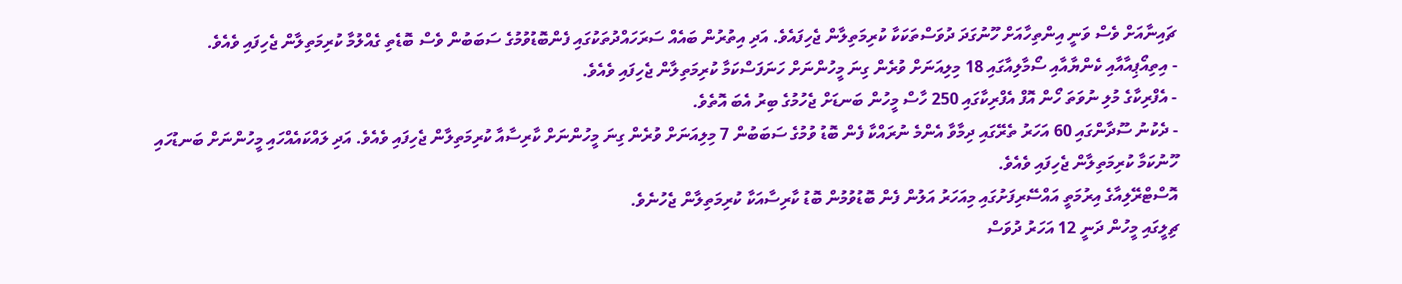ޗައިނާއަށް ވެސް ވަނީ އިންތިހާއަށް ހޫނުގަދަ ދުވަސްތަކަކާ ކުރިމަތިލާން ޖެހިފައެވެ. އަދި އިތުރުން ބައެއް ސަރަހައްދުތަކުގައި ފެންބޮޑުވުމުގެ ސަބަބުން ވެސް ބޮޑެތި ގެއްލުމާ ކުރިމަތިލާން ޖެހިފައި ވެއެވެ.
- އިތިއޯޕިއާއާއި ކެންޔާއާއި ސޯމާލިއާގައި 18 މިލިއަނަށް ވުރެން ގިނަ މީހުންނަށް ހަނަފަސްކަމާ ކުރިމަތިލާން ޖެހިފައި ވެއެވެ.
- އެފްރިކާގެ މުލި ނުވަތަ ހޯން އޮފް އެފްރިކާގައި 250 ހާސް މީހުން ބަނޑަށް ޖެހުމުގެ ބިރު އެބަ އޮތެވެ.
- ދެކުނު ސޫދާންގައި 60 އަހަރު ތެރޭގައި ދިމާވާ އެންމެ ނުރައްކާ ފެން ބޮޑު ވުމުގެ ސަބަބުން 7 މިލިއަނަށް ވުރެން ގިނަ މީހުންނަށް ކާރިސާއާ ކުރިމަތިލާން ޖެހިފައި ވެއެވެ. އަދި ލައްކައެއްހައި މީހުންނަށް ބަނޑުހައި ހޫނުކަމާ ކުރިމަތިލާން ޖެހިފައި ވެއެވެ.
އޮސްޓްރޭލިއާގެ އިރުމަތީ އައްސޭރިފަށުގައި މިއަހަރު އަލުން ފެން ބޮޑުވުމުން ބޮޑު ކާރިސާއަކާ ކުރިމަތިލާން ޖެހުނެވެ.
ޗިލީގައި މީހުން ދަނީ 12 އަހަރު ދުވަސް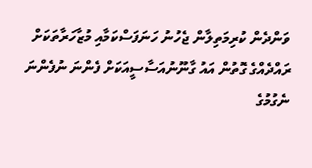ވަންދެން ކުރިމަތިލާން ޖެހުނު ހަނަފަސްކަމާއި މުޒާހަރާތަކަށް ރައްދެއްގެ ގޮތުން އައު ގާނޫނުއަސާސީއަކަށް ފެންނަ ނުފެންނަ ނެގުމުގެ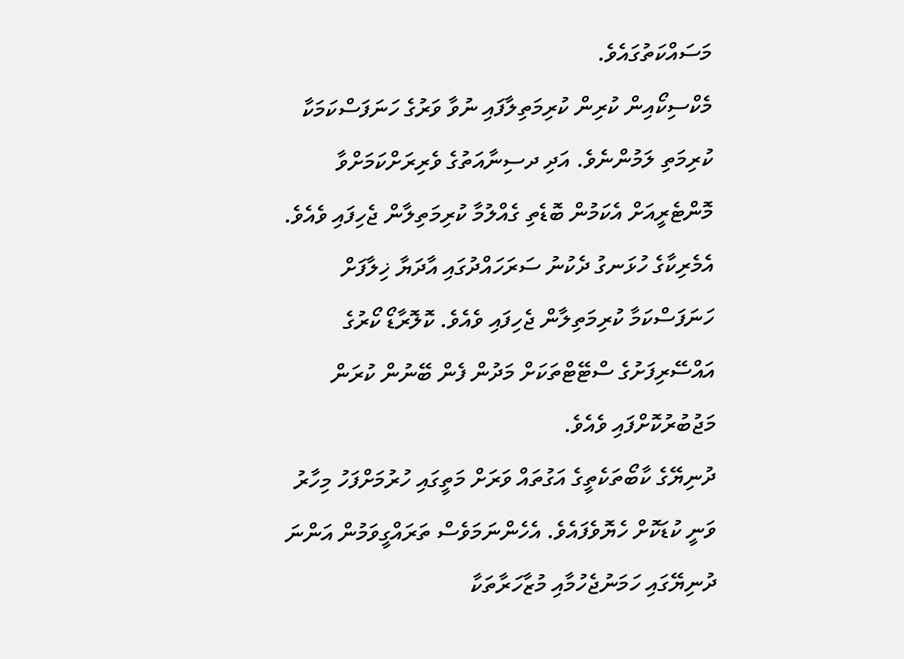މަސައްކަތުގައެވެ.
މެކްސިކޯއިން ކުރިން ކުރިމަތިލާފައި ނުވާ ވަރުގެ ހަނަފަސްކަމަކާ ކުރިމަތި ލަމުންނެވެ. އަދި ދސިނާއަތުގެ ވެރިރަށްކަމަށްވާ މޮންޓެރީއަށް އެކަމުން ބޮޑެތި ގެއްލުމާ ކުރިމަތިލާން ޖެހިފައި ވެއެވެ.
އެމެރިކާގެ ހުޅަނގު ދެކުނު ސަރަހައްދުގައި އާދަޔާ ޚިލާފަށް ހަނަފަސްކަމާ ކުރިމަތިލާން ޖެހިފައި ވެއެވެ. ކޮލޮރާޑޯ ކޯރުގެ އައްސޭރިފަށުގެ ސްޓޭޓްތަކަށް މަދުން ފެން ބޭނުން ކުރަން މަޖުބުރުކޮށްފައި ވެއެވެ.
ދުނިޔޭގެ ކާބޯތަކެތީގެ އަގުތައް ވަރަށް މަތީގައި ހުރުމަށްފަހު މިހާރު ވަނީ ކުޑަކޮށް ހެޔޮވެފައެވެ. އެހެންނަމަވެސް ތަރައްގީވަމުން އަންނަ ދުނިޔޭގައި ހަމަނުޖެހުމާއި މުޒާހަރާތަކާ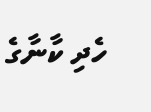ހެދި ކާނާގެ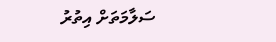ސަލާމަތަށް އިތުރު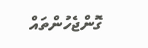ގޮންޖެހުންތައް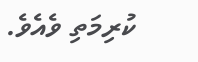ކުރިމަތި ވެއެވެ.